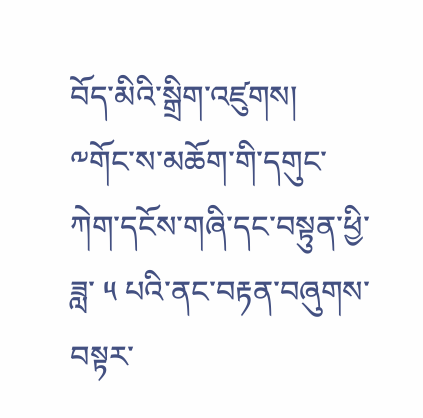བོད་མིའི་སྒྲིག་འཛུགས།
༸གོང་ས་མཆོག་གི་དགུང་ཀེག་དངོས་གཞི་དང་བསྟུན་ཕྱི་ཟླ་ ༥ པའི་ནང་བརྟན་བཞུགས་བསྟར་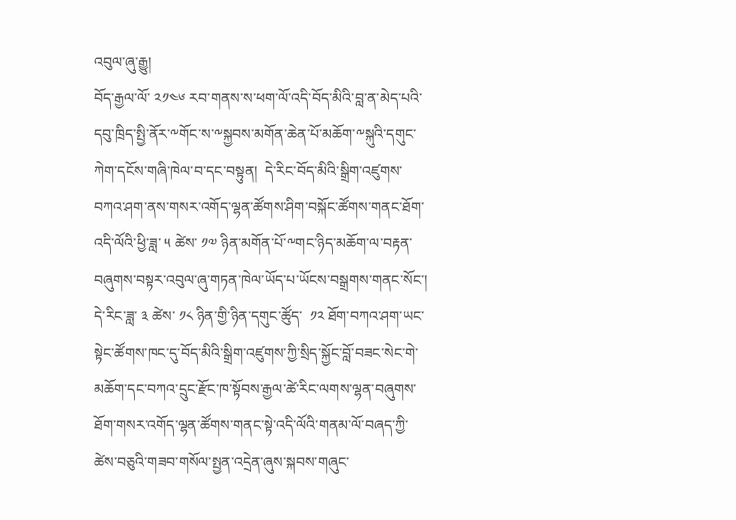འབུལ་ཞུ་རྒྱུ།
བོད་རྒྱལ་ལོ་ ༢༡༤༦ རབ་གནས་ས་ཕག་ལོ་འདི་བོད་མིའི་བླ་ན་མེད་པའི་དབུ་ཁྲིད་སྤྱི་ནོར་༸གོང་ས་༸སྐྱབས་མགོན་ཆེན་པོ་མཆོག་༸སྐུའི་དགུང་ཀེག་དངོས་གཞི་ཁེལ་བ་དང་བསྟུན།  དེ་རིང་བོད་མིའི་སྒྲིག་འཛུགས་བཀའ་ཤག་ནས་གསར་འགོད་ལྷན་ཚོགས་ཤིག་བསྐོང་ཚོགས་གནང་ཐོག་འདི་ལོའི་ཕྱི་ཟླ་ ༥ ཚེས་ ༡༧ ཉིན་མགོན་པོ་༸གང་ཉིད་མཆོག་ལ་བརྟན་བཞུགས་བསྟར་འབུལ་ཞུ་གཏན་ཁེལ་ཡོད་པ་ཡོངས་བསྒྲགས་གནང་སོང་། དེ་རིང་ཟླ་ ༣ ཚེས་ ༡༨ ཉིན་གྱི་ཉིན་དགུང་ཚོུད་  ༡༢ ཐོག་བཀའ་ཤག་ཡང་སྟེང་ཚོགས་ཁང་དུ་བོད་མིའི་སྒྲིག་འཛུགས་ཀྱི་སྲིད་སྐྱོང་བློ་བཟང་སེང་གེ་མཆོག་དང་བཀའ་དྲུང་རྫོང་ཁ་སྟོབས་རྒྱལ་ཚེ་རིང་ལགས་ལྷན་བཞུགས་ཐོག་གསར་འགོད་ལྷན་ཚོགས་གནང་སྟེ་འདི་ལོའི་གནམ་ལོ་བཞད་ཀྱི་ཚེས་བཅུའི་གཟབ་གསོལ་སྤྱན་འདྲེན་ཞུས་སྐབས་གཞུང་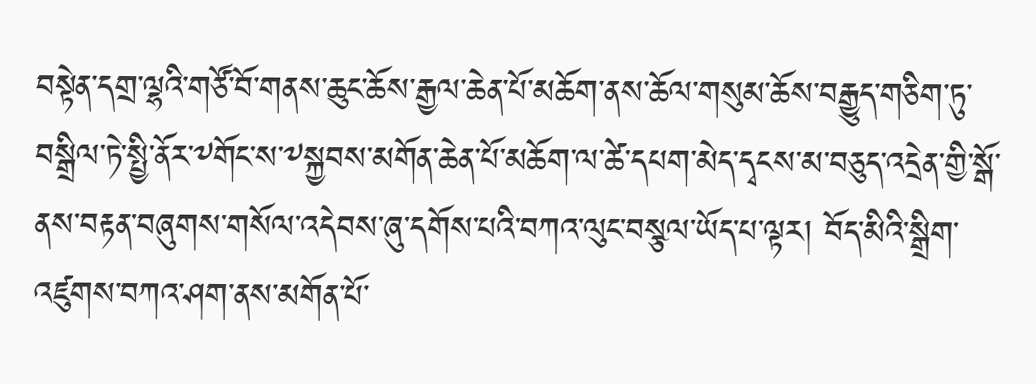བསྟེན་དགྲ་ལྷའི་གཙོ་བོ་གནས་ཆུང་ཆོས་རྒྱལ་ཆེན་པོ་མཆོག་ནས་ཆོལ་གསུམ་ཆོས་བརྒྱུད་གཅིག་ཏུ་བསྒྲིལ་ཏེ་སྤྱི་ནོར་༸གོང་ས་༸སྐྱབས་མགོན་ཆེན་པོ་མཆོག་ལ་ཚེ་དཔག་མེད་དྭངས་མ་བཅུད་འདྲེན་གྱི་སྒོ་ནས་བརྟན་བཞུགས་གསོལ་འདེབས་ཞུ་དགོས་པའི་བཀའ་ལུང་བསྩལ་ཡོད་པ་ལྟར། བོད་མིའི་སྒྲིག་འཛུགས་བཀའ་ཤག་ནས་མགོན་པོ་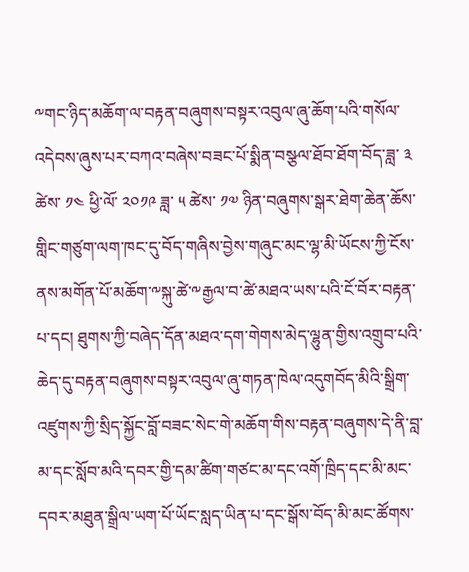༸གང་ཉིད་མཆོག་ལ་བརྟན་བཞུགས་བསྟར་འབུལ་ཞུ་ཆོག་པའི་གསོལ་འདེབས་ཞུས་པར་བཀའ་བཞེས་བཟང་པོ་སྨིན་བསྩལ་ཐོབ་ཐོག་བོད་ཟླ་ ༣ ཚེས་ ༡༤ ཕྱི་ལོ་ ༢༠༡༩ ཟླ་ ༥ ཚེས་ ༡༧ ཉིན་བཞུགས་སྒར་ཐེག་ཆེན་ཆོས་གླིང་གཙུག་ལག་ཁང་དུ་བོད་གཞིས་བྱེས་གཞུང་མང་ལྷ་མི་ཡོངས་ཀྱི་ངོས་ནས་མགོན་པོ་མཆོག་༸སྐུ་ཚེ་༸རྒྱལ་བ་ཚེ་མཐའ་ཡས་པའི་ངོ་བོར་བརྟན་པ་དང། ཐུགས་ཀྱི་བཞེད་དོན་མཐའ་དག་གེགས་མེད་ལྷུན་གྱིས་འགྲུབ་པའི་ཆེད་དུ་བརྟན་བཞུགས་བསྟར་འབུལ་ཞུ་གཏན་ཁེལ་འདུགབོད་མིའི་སྒྲིག་འཛུགས་ཀྱི་སྲིད་སྐྱོང་བློ་བཟང་སེང་གེ་མཆོག་གིས་བརྟན་བཞུགས་དེ་ནི་བླ་མ་དང་སློབ་མའི་དབར་གྱི་དམ་ཚིག་གཙང་མ་དང་འགོ་ཁྲིད་དང་མི་མང་དབར་མཐུན་སྒྲིལ་ཡག་པོ་ཡོང་སླད་ཡིན་པ་དང་སྒོས་བོད་མི་མང་ཚོགས་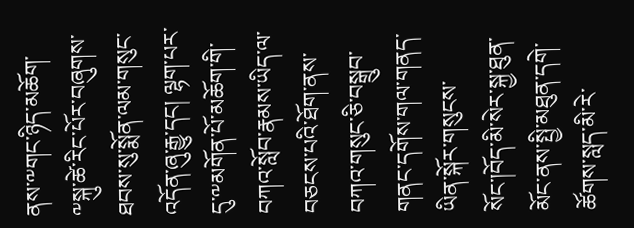ནས་༸གང་ཉིད་མཆོག་༸སྐུ་ཚེ་རིང་པོར་བཞུགས་ཐབས་སུ་སྨོན་ལམ་གསུང་འདོན་ཞུ་རྒྱུ་དང། ལྷག་པར་དུ་༸མགོན་པོ་མཆོག་གི་བཀའ་སློབ་རྣམས་ཡིད་ལ་བཅངས་པའི་ཐོག་ནས་བཀའ་གསུང་ཅི་བསྒྲུབ་གནང་དགོས་གལ་གནད་ཡིན་སྐོར་གསུངས་སོང་།བོད་མི་སེར་སྐྱ་ཐུན་མོང་ནས་སྤྱི་མཐུན་དགེ་ཚོགས་སླད་མི་རེ་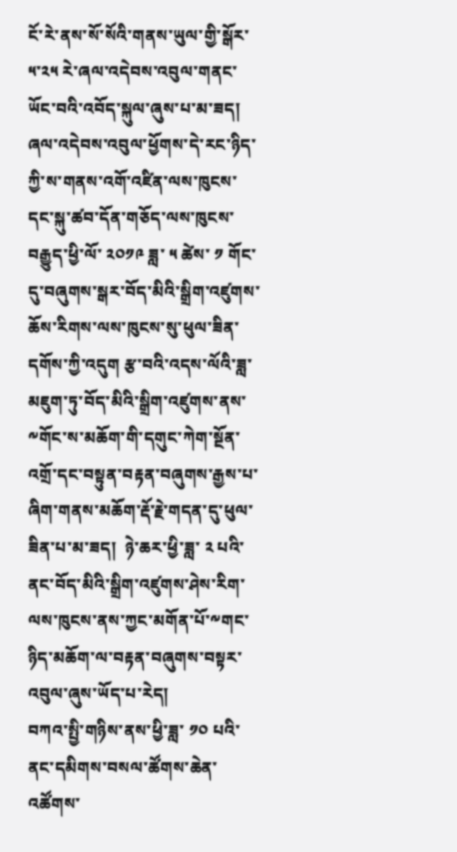ངོ་རེ་ནས་སོ་སོའི་གནས་ཡུལ་གྱི་སྒོར་ ༥་༢༥ རེ་ཞལ་འདེབས་འབུལ་གནང་ཡོང་བའི་འབོད་སྐུལ་ཞུས་པ་མ་ཟད།  ཞལ་འདེབས་འབུལ་ཕྱོགས་དེ་རང་ཉིད་ཀྱི་ས་གནས་འགོ་འཛིན་ལས་ཁུངས་དང་སྐུ་ཚབ་དོན་གཅོད་ལས་ཁུངས་བརྒྱུད་ཕྱི་ལོ་ ༢༠༡༩ ཟླ་ ༥ ཚེས་ ༡ གོང་དུ་བཞུགས་སྒར་བོད་མིའི་སྒྲིག་འཛུགས་ཆོས་རིགས་ལས་ཁུངས་སུ་ཕུལ་ཟིན་དགོས་ཀྱི་འདུག རྩ་བའི་འདས་ལོའི་ཟླ་མཇུག་ཏུ་བོད་མིའི་སྒྲིག་འཛུགས་ནས་༸གོང་ས་མཆོག་གི་དགུང་ཀེག་སྔོན་འགྲོ་དང་བསྟུན་བརྟན་བཞུགས་རྒྱས་པ་ཞིག་གནས་མཆོག་རྡོ་རྗེ་གདན་དུ་ཕུལ་ཟིན་པ་མ་ཟད།  ཉེ་ཆར་ཕྱི་ཟླ་ ༢ པའི་ནང་བོད་མིའི་སྒྲིག་འཛུགས་ཤེས་རིག་ལས་ཁུངས་ནས་ཀྱང་མགོན་པོ་༸གང་ཉིད་མཆོག་ལ་བརྟན་བཞུགས་བསྟར་འབུལ་ཞུས་ཡོད་པ་རེད།
བཀའ་སྤྱི་གཉིས་ནས་ཕྱི་ཟླ་ ༡༠ པའི་ནང་དམིགས་བསལ་ཚོགས་ཆེན་འཚོགས་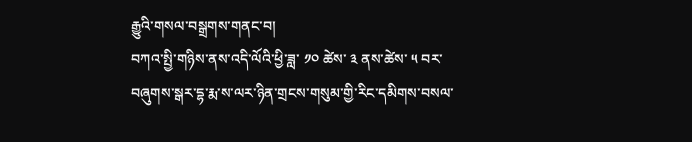རྒྱུའི་གསལ་བསྒྲགས་གནང་བ།
བཀའ་སྤྱི་གཉིས་ནས་འདི་ལོའི་ཕྱི་ཟླ་ ༡༠ ཚེས་ ༣ ནས་ཚེས་ ༥ བར་བཞུགས་སྒར་དྷ་རྨ་ས་ལར་ཉིན་གྲངས་གསུམ་གྱི་རིང་དམིགས་བསལ་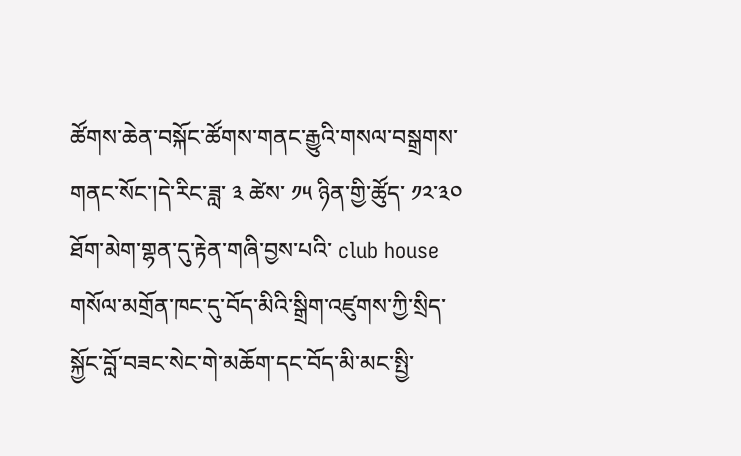ཚོགས་ཆེན་བསྐོང་ཚོགས་གནང་རྒྱུའི་གསལ་བསྒྲགས་གནང་སོང་།དེ་རིང་ཟླ་ ༣ ཚེས་ ༡༥ ཉིན་གྱི་ཚོུད་ ༡༢་༣༠ ཐོག་མེག་གྷན་དུ་རྟེན་གཞི་བྱས་པའི་ club house གསོལ་མགྲོན་ཁང་དུ་བོད་མིའི་སྒྲིག་འཛུགས་ཀྱི་སྲིད་སྐྱོང་བློ་བཟང་སེང་གེ་མཆོག་དང་བོད་མི་མང་སྤྱི་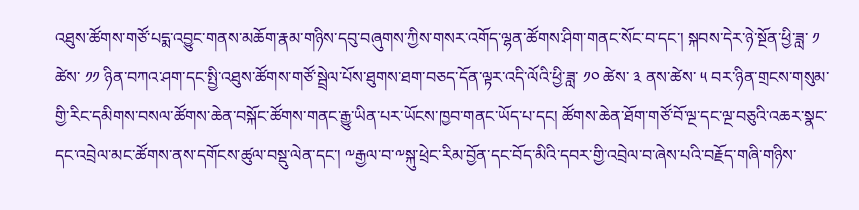འཐུས་ཚོགས་གཙོ་པདྨ་འབྱུང་གནས་མཆོག་རྣམ་གཉིས་དབུ་བཞུགས་ཀྱིས་གསར་འགོད་ལྷན་ཚོགས་ཤིག་གནང་སོང་བ་དང་། སྐབས་དེར་ཉེ་སྔོན་ཕྱི་ཟླ་ ༡ ཚེས་ ༡༡ ཉིན་བཀའ་ཤག་དང་སྤྱི་འཐུས་ཚོགས་གཙོ་སྦྲེལ་པོས་ཐུགས་ཐག་བཅད་དོན་ལྟར་འདི་ལོའི་ཕྱི་ཟླ་ ༡༠ ཚེས་ ༣ ནས་ཚེས་ ༥ བར་ཉིན་གྲངས་གསུམ་གྱི་རིང་དམིགས་བསལ་ཚོགས་ཆེན་བསྐོང་ཚོགས་གནང་རྒྱུ་ཡིན་པར་ཡོངས་ཁྱབ་གནང་ཡོད་པ་དང། ཚོགས་ཆེན་ཐོག་གཙོ་བོ་ལྔ་དང་ལྔ་བཅུའི་འཆར་སྣང་དང་འབྲེལ་མང་ཚོགས་ནས་དགོངས་ཚུལ་བསྡུ་ལེན་དང་། ༸རྒྱལ་བ་༸སྐུ་ཕྲེང་རིམ་བྱོན་དང་བོད་མིའི་དབར་གྱི་འབྲེལ་བ་ཞེས་པའི་བརྗོད་གཞི་གཉིས་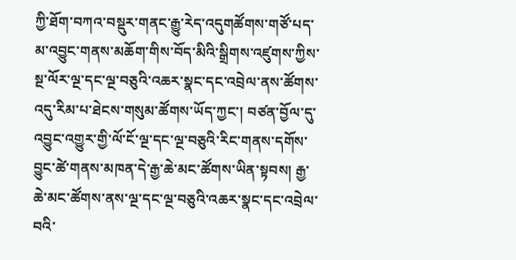ཀྱི་ཐོག་བཀའ་བསྡུར་གནང་རྒྱུ་རེད་འདུགཚོགས་གཙོ་པད་མ་འབྱུང་གནས་མཆོག་གིས་བོད་མིའི་སྒྲིགས་འཛུགས་ཀྱིས་སྔ་ལོར་ལྔ་དང་ལྔ་བཅུའི་འཆར་སྣང་དང་འབྲེལ་ནས་ཚོགས་འདུ་རིམ་པ་ཐེངས་གསུམ་ཚོགས་ཡོད་ཀྱང་། བཙན་བྱོལ་དུ་འབྱུང་འགྱུར་གྱི་ལོ་ངོ་ལྔ་དང་ལྔ་བཅུའི་རིང་གནས་དགོས་བྱུང་ཚེ་གནས་མཁན་དེ་རྒྱ་ཆེ་མང་ཚོགས་ཡིན་སྟབས། རྒྱ་ཆེ་མང་ཚོགས་ནས་ལྔ་དང་ལྔ་བཅུའི་འཆར་སྣང་དང་འབྲེལ་བའི་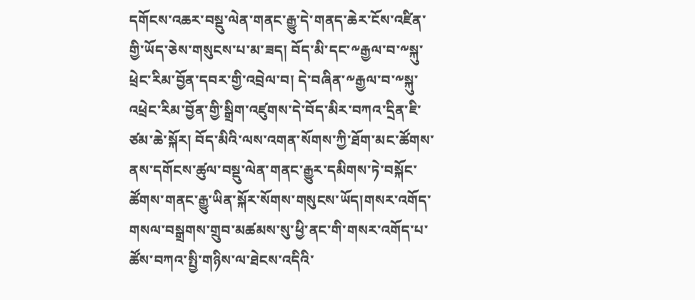དགོངས་འཆར་བསྡུ་ལེན་གནང་རྒྱུ་དེ་གནད་ཆེར་ངོས་འཛིན་གྱི་ཡོད་ཅེས་གསུངས་པ་མ་ཟད། བོད་མི་དང་༸རྒྱལ་བ་༸སྐུ་ཕྲེང་རིམ་བྱོན་དབར་གྱི་འབྲེལ་བ། དེ་བཞིན་༸རྒྱལ་བ་༸སྐུ་འཕྲེང་རིམ་བྱོན་གྱི་སྒྲིག་འཛུགས་དེ་བོད་མིར་བཀའ་དྲིན་ཇི་ཙམ་ཆེ་སྐོར། བོད་མིའི་ལས་འགན་སོགས་ཀྱི་ཐོག་མང་ཚོགས་ནས་དགོངས་ཚུལ་བསྡུ་ལེན་གནང་རྒྱུར་དམིགས་ཏེ་བསྐོང་ཚོགས་གནང་རྒྱུ་ཡིན་སྐོར་སོགས་གསུངས་ཡོད།གསར་འགོད་གསལ་བསྒྲགས་གྲུབ་མཚམས་སུ་ཕྱི་ནང་གི་གསར་འགོད་པ་ཚོས་བཀའ་སྤྱི་གཉིས་ལ་ཐེངས་འདིའི་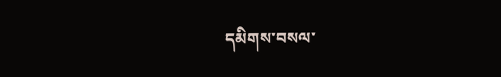དམིགས་བསལ་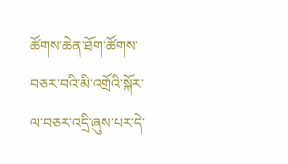ཚོགས་ཆེན་ཐོག་ཚོགས་བཅར་བའི་མི་འགྲོའི་སྐོར་ལ་བཅར་འདྲི་ཞུས་པར་དེ་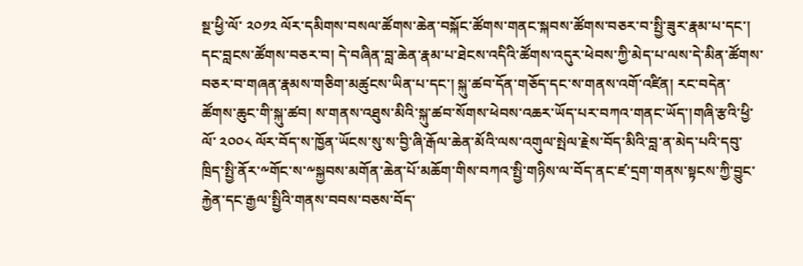སྔ་ཕྱི་ལོ་ ༢༠༡༢ ལོར་དམིགས་བསལ་ཚོགས་ཆེན་བསྐོང་ཚོགས་གནང་སྐབས་ཚོགས་བཅར་བ་སྤྱི་ཟུར་རྣམ་པ་དང་། དང་བླངས་ཚོགས་བཅར་བ། དེ་བཞིན་བླ་ཆེན་རྣམ་པ་ཐེངས་འདིའི་ཚོགས་འདུར་ཕེབས་ཀྱི་མེད་པ་ལས་དེ་མིན་ཚོགས་བཅར་བ་གཞན་རྣམས་གཅིག་མཚུངས་ཡིན་པ་དང་། སྐུ་ཚབ་དོན་གཅོད་དང་ས་གནས་འགོ་འཛིན། རང་བདེན་ཚོགས་ཆུང་གི་སྐུ་ཚབ། ས་གནས་འཐུས་མིའི་སྐུ་ཚབ་སོགས་ཕེབས་འཆར་ཡོད་པར་བཀའ་གནང་ཡོད་།གཞི་རྩའི་ཕྱི་ལོ་ ༢༠༠༨ ལོར་བོད་ས་ཁྱོན་ཡོངས་སུ་ས་བྱི་ཞི་རྒོལ་ཆེན་མོའི་ལས་འགུལ་སྤེལ་རྗེས་བོད་མིའི་བླ་ན་མེད་པའི་དབུ་ཁྲིད་སྤྱི་ནོར་༸གོང་ས་༸སྐྱབས་མགོན་ཆེན་པོ་མཆོག་གིས་བཀའ་སྤྱི་གཉིས་ལ་བོད་ནང་ཛ་དྲག་གནས་སྟངས་ཀྱི་བྱུང་རྐྱེན་དང་རྒྱལ་སྤྱིའི་གནས་བབས་བཅས་བོད་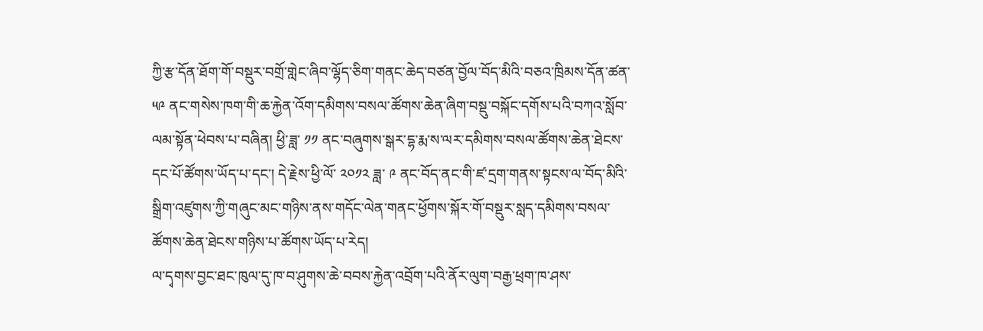ཀྱི་རྩ་དོན་ཐོག་གོ་བསྡུར་བགྲོ་གླེང་ཞིབ་ལྷོད་ཅིག་གནང་ཆེད་བཙན་བྱོལ་བོད་མིའི་བཅའ་ཁྲིམས་དོན་ཚན་ ༥༩ ནང་གསེས་ཁག་གི་ཆ་རྐྱེན་འོག་དམིགས་བསལ་ཚོགས་ཆེན་ཞིག་བསྡུ་བསྐོང་དགོས་པའི་བཀའ་སློབ་ལམ་སྟོན་ཕེབས་པ་བཞིན། ཕྱི་ཟླ་ ༡༡ ནང་བཞུགས་སྒར་དྷ་རྨ་ས་ལར་དམིགས་བསལ་ཚོགས་ཆེན་ཐེངས་དང་པོ་ཚོགས་ཡོད་པ་དང་། དེ་རྗེས་ཕྱི་ལོ་ ༢༠༡༢ ཟླ་ ༩ ནང་བོད་ནང་གི་ཛ་དྲག་གནས་སྟངས་ལ་བོད་མིའི་སྒྲིག་འཛུགས་ཀྱི་གཞུང་མང་གཉིས་ནས་གདོང་ལེན་གནང་ཕྱོགས་སྐོར་གོ་བསྡུར་སླད་དམིགས་བསལ་ཚོགས་ཆེན་ཐེངས་གཉིས་པ་ཚོགས་ཡོད་པ་རེད།
ལ་དྭགས་བྱང་ཐང་ཁུལ་དུ་ཁ་བ་ཤུགས་ཆེ་བབས་རྐྱེན་འབྲོག་པའི་ནོར་ལུག་བརྒྱ་ཕྲག་ཁ་ཤས་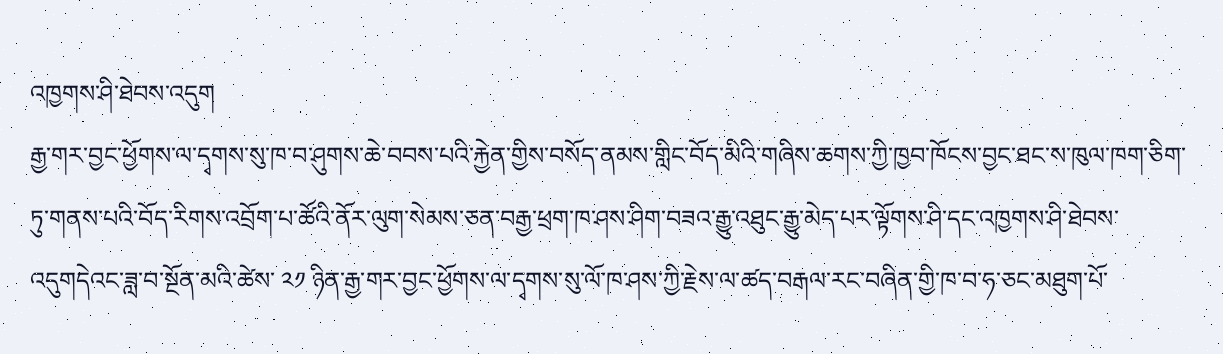འཁྱགས་ཤི་ཐེབས་འདུག
རྒྱ་གར་བྱང་ཕྱོགས་ལ་དྭགས་སུ་ཁ་བ་ཤུགས་ཆེ་བབས་པའི་རྐྱེན་གྱིས་བསོད་ནམས་གླིང་བོད་མིའི་གཞིས་ཆགས་ཀྱི་ཁྱབ་ཁོངས་བྱང་ཐང་ས་ཁུལ་ཁག་ཅིག་ཏུ་གནས་པའི་བོད་རིགས་འབྲོག་པ་ཚོའི་ནོར་ལུག་སེམས་ཅན་བརྒྱ་ཕྲག་ཁ་ཤས་ཤིག་བཟའ་རྒྱུ་འཐུང་རྒྱུ་མེད་པར་ལྟོགས་ཤི་དང་འཁྱགས་ཤི་ཐེབས་འདུགདེའང་ཟླ་བ་སྔོན་མའི་ཚེས་ ༢༡ ཉིན་རྒྱ་གར་བྱང་ཕྱོགས་ལ་དྭགས་སུ་ལོ་ཁ་ཤས་ཀྱི་རྗེས་ལ་ཚད་བརྒལ་རང་བཞིན་གྱི་ཁ་བ་ཧ་ཅང་མཐུག་པོ་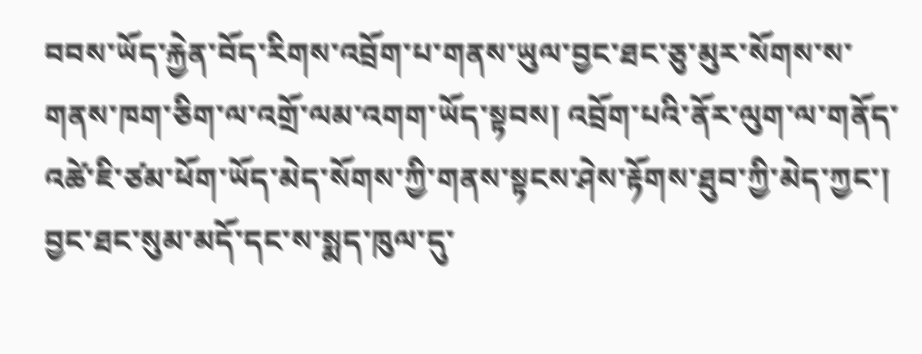བབས་ཡོད་རྐྱེན་བོད་རིགས་འབྲོག་པ་གནས་ཡུལ་བྱང་ཐང་ཅུ་མུར་སོགས་ས་གནས་ཁག་ཅིག་ལ་འགྲོ་ལམ་འགག་ཡོད་སྟབས། འབྲོག་པའི་ནོར་ལུག་ལ་གནོད་འཚེ་ཇི་ཙམ་ཕོག་ཡོད་མེད་སོགས་ཀྱི་གནས་སྟངས་ཤེས་རྟོགས་ཐུབ་ཀྱི་མེད་ཀྱང་། བྱང་ཐང་སུམ་མདོ་དང་ས་སྨད་ཁུལ་དུ་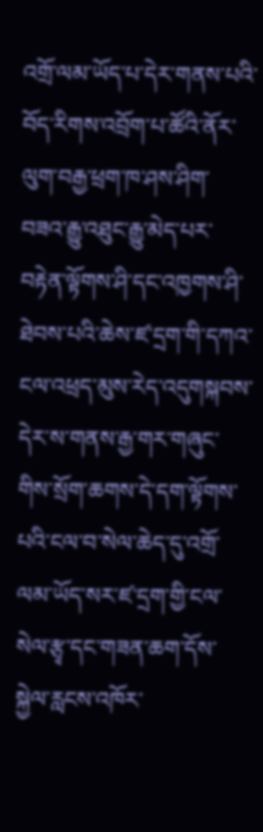འགྲོ་ལམ་ཡོད་པ་དེར་གནས་པའི་བོད་རིགས་འབྲོག་པ་ཚོའི་ནོར་ལུག་བརྒྱ་ཕྲག་ཁ་ཤས་ཤིག་བཟའ་རྒྱུ་འཐུང་རྒྱུ་མེད་པར་བརྟེན་ལྟོགས་ཤི་དང་འཁྱགས་ཤི་ཐེབས་པའི་ཆེས་ཛ་དྲག་གི་དཀའ་ངལ་འཕྲད་མུས་རེད་འདུགསྐབས་དེར་ས་གནས་རྒྱ་གར་གཞུང་གིས་སྲོག་ཆགས་དེ་དག་ལྟོགས་པའི་ངལ་བ་སེལ་ཆེད་དུ་འགྲོ་ལམ་ཡོད་སར་ཛ་དྲག་གྱི་ངལ་སེལ་རྩྭ་དང་གཟན་ཆག་དོས་སྐྱེལ་རླངས་འཁོར་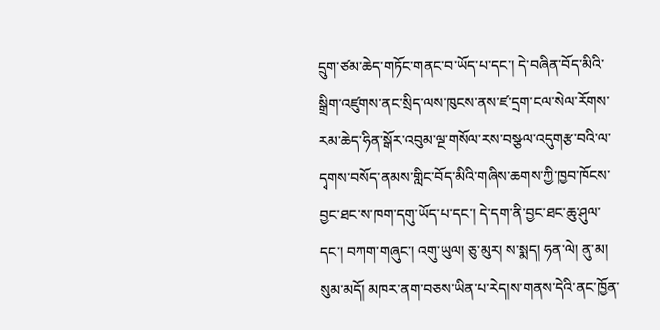དྲུག་ཙམ་ཆེད་གཏོང་གནང་བ་ཡོད་པ་དང་། དེ་བཞིན་བོད་མིའི་སྒྲིག་འཛུགས་ནང་སྲིད་ལས་ཁུངས་ནས་ཛ་དྲག་ངལ་སེལ་རོགས་རམ་ཆེད་ཧིན་སྒོར་འབུམ་ལྔ་གསོལ་རས་བསྩལ་འདུགརྩ་བའི་ལ་དྭགས་བསོད་ནམས་གླིང་བོད་མིའི་གཞིས་ཆགས་ཀྱི་ཁྱབ་ཁོངས་བྱང་ཐང་ས་ཁག་དགུ་ཡོད་པ་དང་། དེ་དག་ནི་བྱང་ཐང་ཆུ་ཤུལ་དང་། བཀག་གཞུང་། འགུ་ཡུལ། ཅུ་མུར། ས་སྨད། ཧན་ལེ། ནུ་མ། སུམ་མདོ། མཁར་ནག་བཅས་ཡིན་པ་རེད།ས་གནས་དེའི་ནང་ཁྱོན་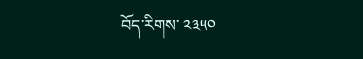བོད་རིགས་ ༢༣༥༠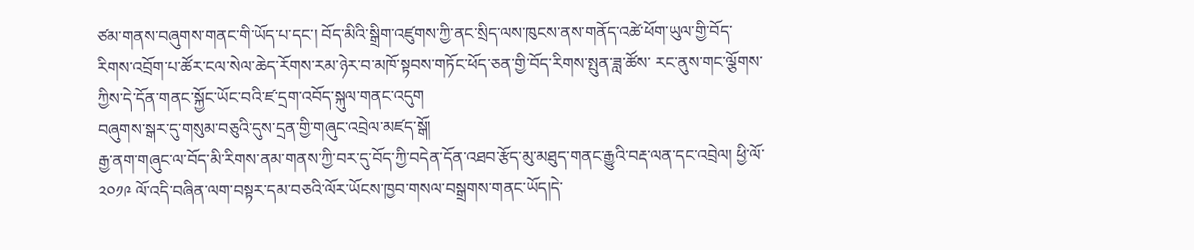ཙམ་གནས་བཞུགས་གནང་གི་ཡོད་པ་དང་། བོད་མིའི་སྒྲིག་འཛུགས་ཀྱི་ནང་སྲིད་ལས་ཁུངས་ནས་གནོད་འཚེ་ཕོག་ཡུལ་གྱི་བོད་རིགས་འབྲོག་པ་ཚོར་ངལ་སེལ་ཆེད་རོགས་རམ་ཉེར་བ་མཁོ་སྟབས་གཏོང་ཕོད་ཅན་གྱི་བོད་རིགས་སྤུན་ཟླ་ཚོས་ རང་ནུས་གང་ལྕོགས་ཀྱིས་དེ་དོན་གནང་སྐྱོང་ཡོང་བའི་ཛ་དྲག་འབོད་སྐུལ་གནང་འདུག
བཞུགས་སྒར་དུ་གསུམ་བཅུའི་དུས་དྲན་གྱི་གཞུང་འབྲེལ་མཛད་སྒོ།
རྒྱ་ནག་གཞུང་ལ་བོད་མི་རིགས་ནམ་གནས་ཀྱི་བར་དུ་བོད་ཀྱི་བདེན་དོན་འཐབ་རྩོད་མུ་མཐུད་གནང་རྒྱུའི་བརྡ་ལན་དང་འབྲེལ། ཕྱི་ལོ་ ༢༠༡༩ ལོ་འདི་བཞིན་ལག་བསྟར་དམ་བཅའི་ལོར་ཡོངས་ཁྱབ་གསལ་བསྒྲགས་གནང་ཡོད།དེ་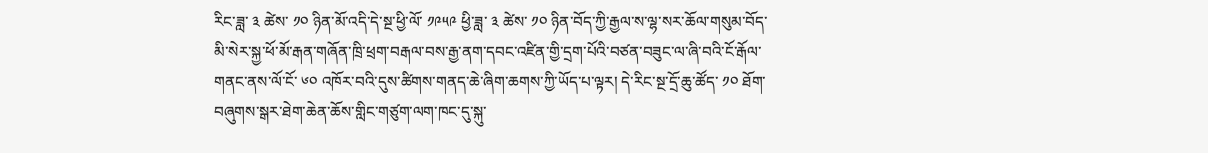རིང་ཟླ་ ༣ ཚེས་ ༡༠ ཉིན་མོ་འདི་དེ་སྔ་ཕྱི་ལོ་ ༡༩༥༩ ཕྱི་ཟླ་ ༣ ཚེས་ ༡༠ ཉིན་བོད་ཀྱི་རྒྱལ་ས་ལྷ་སར་ཆོལ་གསུམ་བོད་མི་སེར་སྐྱ་ཕོ་མོ་རྒན་གཞོན་ཁྲི་ཕྲག་བརྒལ་བས་རྒྱ་ནག་དབང་འཛིན་གྱི་དྲག་པོའི་བཙན་བཟུང་ལ་ཞི་བའི་ངོ་རྒོལ་གནང་ནས་ལོ་ངོ་ ༦༠ འཁོར་བའི་དུས་ཚིགས་གནད་ཆེ་ཞིག་ཆགས་ཀྱི་ཡོད་པ་ལྟར། དེ་རིང་སྔ་དྲོ་ཆུ་ཚོད་ ༡༠ ཐོག་བཞུགས་སྒར་ཐེག་ཆེན་ཆོས་གླིང་གཙུག་ལག་ཁང་དུ་སྐུ་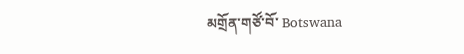མགྲོན་གཙོ་བོ་ Botswana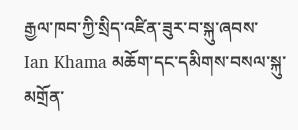རྒྱལ་ཁབ་ཀྱི་སྲིད་འཛིན་ཟུར་བ་སྐུ་ཞབས་ Ian Khama མཆོག་དང་དམིགས་བསལ་སྐུ་མགྲོན་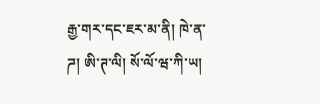རྒྱ་གར་དང་ཇར་མ་ནི། ཁེ་ན་ཌ། ཨི་ཊ་ལི། སོ་ལོ་ཝ་ཀི་ཡ།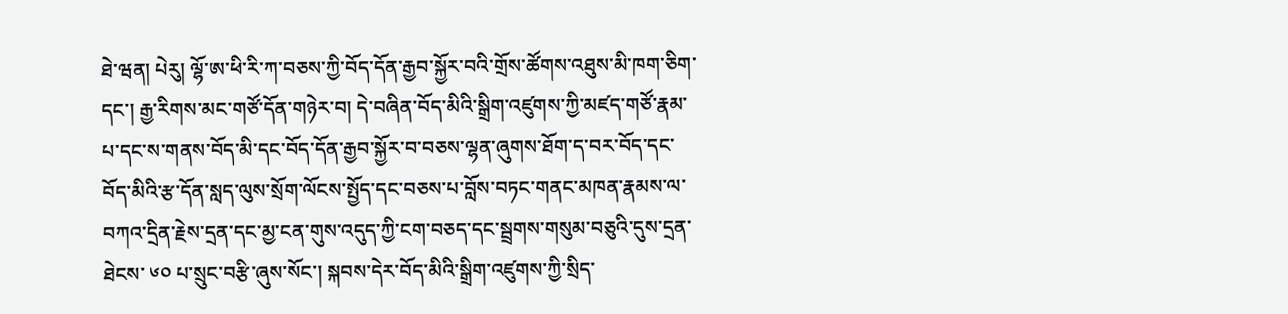ཐེ་ཝན། པེརུ། ལྷོ་ཨ་ཕི་རི་ཀ་བཅས་ཀྱི་བོད་དོན་རྒྱབ་སྐྱོར་བའི་གྲོས་ཚོགས་འཐུས་མི་ཁག་ཅིག་དང་། རྒྱ་རིགས་མང་གཙོ་དོན་གཉེར་བ། དེ་བཞིན་བོད་མིའི་སྒྲིག་འཛུགས་ཀྱི་མཛད་གཙོ་རྣམ་པ་དང་ས་གནས་བོད་མི་དང་བོད་དོན་རྒྱབ་སྐྱོར་བ་བཅས་ལྷན་ཞུགས་ཐོག་ད་བར་བོད་དང་བོད་མིའི་རྩ་དོན་སླད་ལུས་སྲོག་ལོངས་སྤྱོད་དང་བཅས་པ་བློས་བཏང་གནང་མཁན་རྣམས་ལ་བཀའ་དྲིན་རྗེས་དྲན་དང་མྱ་ངན་གུས་འདུད་ཀྱི་ངག་བཅད་དང་སྦྲགས་གསུམ་བཅུའི་དུས་དྲན་ཐེངས་ ༦༠ པ་སྲུང་བརྩི་ཞུས་སོང་། སྐབས་དེར་བོད་མིའི་སྒྲིག་འཛུགས་ཀྱི་སྲིད་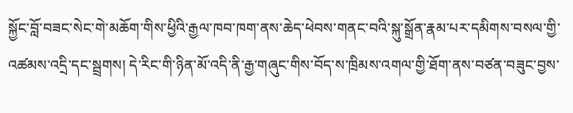སྐྱོང་བློ་བཟང་སེང་གེ་མཆོག་གིས་ཕྱིའི་རྒྱལ་ཁབ་ཁག་ནས་ཆེད་ཕེབས་གནང་བའི་སྐུ་སྒྲོན་རྣམ་པར་དམིགས་བསལ་གྱི་འཚམས་འདྲི་དང་སྦྲགས། དེ་རིང་གི་ཉིན་མོ་འདི་ནི་རྒྱ་གཞུང་གིས་བོད་ས་ཁྲིམས་འགལ་གྱི་ཐོག་ནས་བཙན་བཟུང་བྱས་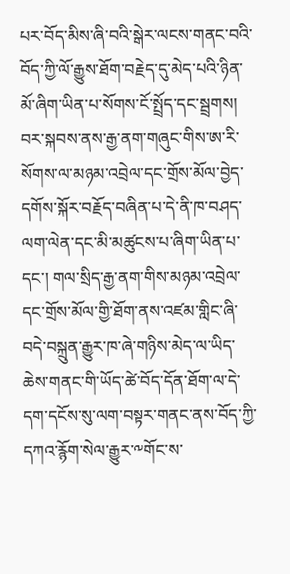པར་བོད་མིས་ཞི་བའི་སྒེར་ལངས་གནང་བའི་བོད་ཀྱི་ལོ་རྒྱུས་ཐོག་བརྗེད་དུ་མེད་པའི་ཉིན་མོ་ཞིག་ཡིན་པ་སོགས་ངོ་སྤྲོད་དང་སྦྲགས། བར་སྐབས་ནས་རྒྱ་ནག་གཞུང་གིས་ཨ་རི་སོགས་ལ་མཉམ་འབྲེལ་དང་གྲོས་མོལ་བྱེད་དགོས་སྐོར་བརྗོད་བཞིན་པ་དེ་ནི་ཁ་བཤད་ལག་ལེན་དང་མི་མཚུངས་པ་ཞིག་ཡིན་པ་དང་། གལ་སྲིད་རྒྱ་ནག་གིས་མཉམ་འབྲེལ་དང་གྲོས་མོལ་གྱི་ཐོག་ནས་འཛམ་གླིང་ཞི་བདེ་བསྐྲུན་རྒྱུར་ཁ་ཞེ་གཉིས་མེད་ལ་ཡིད་ཆེས་གནང་གི་ཡོད་ཚེ་བོད་དོན་ཐོག་ལ་དེ་དག་དངོས་སུ་ལག་བསྟར་གནང་ནས་བོད་ཀྱི་དཀའ་རྙོག་སེལ་རྒྱུར་༸གོང་ས་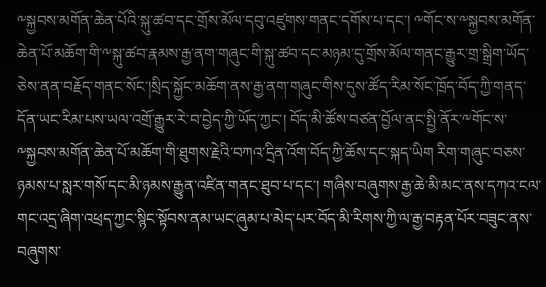༸སྐྱབས་མགོན་ཆེན་པོའི་སྐུ་ཚབ་དང་གྲོས་མོལ་དབུ་འཛུགས་གནང་དགོས་པ་དང་། ༸གོང་ས་༸སྐྱབས་མགོན་ཆེན་པོ་མཆོག་གི་༸སྐུ་ཚབ་རྣམས་རྒྱ་ནག་གཞུང་གི་སྐུ་ཚབ་དང་མཉམ་དུ་གྲོས་མོལ་གནང་རྒྱུར་གྲ་སྒྲིག་ཡོད་ཅེས་ནན་བརྗོད་གནང་སོང་།སྲིད་སྐྱོང་མཆོག་ནས་རྒྱ་ནག་གཞུང་གིས་དུས་ཚོད་རིམ་སོང་ཁྲོད་བོད་ཀྱི་གནད་དོན་ཡང་རིམ་པས་ཡལ་འགྲོ་རྒྱུར་རེ་བ་བྱེད་ཀྱི་ཡོད་ཀྱང་། བོད་མི་ཚོས་བཙན་བྱོལ་ནང་སྤྱི་ནོར་༸གོང་ས་༸སྐྱབས་མགོན་ཆེན་པོ་མཆོག་གི་ཐུགས་རྗེའི་བཀའ་དྲིན་འོག་བོད་ཀྱི་ཆོས་དང་སྐད་ཡིག རིག་གཞུང་བཅས་ཉམས་པ་སླར་གསོ་དང་མི་ཉམས་རྒྱུན་འཛིན་གནང་ཐུབ་པ་དང་། གཞིས་བཞུགས་རྒྱ་ཆེ་མི་མང་ནས་དཀའ་ངལ་གང་འདྲ་ཞིག་འཕྲད་ཀྱང་སྙིང་སྟོབས་ནམ་ཡང་ཞུམ་པ་མེད་པར་བོད་མི་རིགས་ཀྱི་ལ་རྒྱ་བརྟན་པོར་བཟུང་ནས་བཞུགས་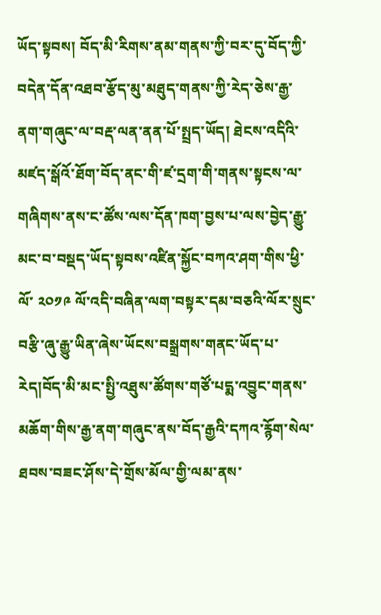ཡོད་སྟབས། བོད་མི་རིགས་ནམ་གནས་ཀྱི་བར་དུ་བོད་ཀྱི་བདེན་དོན་འཐབ་རྩོད་མུ་མཐུད་གནས་ཀྱི་རེད་ཅེས་རྒྱ་ནག་གཞུང་ལ་བརྡ་ལན་ནན་པོ་སྤྲད་ཡོད། ཐེངས་འདིའི་མཛད་སྒོའོ་ཐོག་བོད་ནང་གི་ཛ་དྲག་གི་གནས་སྟངས་ལ་གཞིགས་ནས་ང་ཚོས་ལས་དོན་ཁག་བྱས་པ་ལས་བྱེད་རྒྱུ་མང་བ་བསྡད་ཡོད་སྟབས་འཛིན་སྐྱོང་བཀའ་ཤག་གིས་ཕྱི་ལོ་ ༢༠༡༩ ལོ་འདི་བཞིན་ལག་བསྟར་དམ་བཅའི་ལོར་སྲུང་བརྩི་ཞུ་རྒྱུ་ཡིན་ཞེས་ཡོངས་བསྒྲགས་གནང་ཡོད་པ་རེད།བོད་མི་མང་སྤྱི་འཐུས་ཚོགས་གཙོ་པདྨ་འབྱུང་གནས་མཆོག་གིས་རྒྱ་ནག་གཞུང་ནས་བོད་རྒྱའི་དཀའ་རྙོག་སེལ་ཐབས་བཟང་ཤོས་དེ་གྲོས་མོལ་གྱི་ལམ་ནས་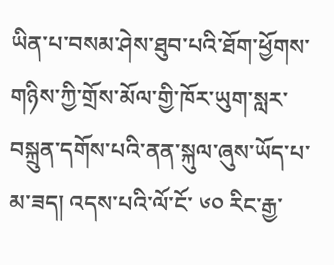ཡིན་པ་བསམ་ཤེས་ཐུབ་པའི་ཐོག་ཕྱོགས་གཉིས་ཀྱི་གྲོས་མོལ་གྱི་ཁོར་ཡུག་སླར་བསྐྲུན་དགོས་པའི་ནན་སྐུལ་ཞུས་ཡོད་པ་མ་ཟད། འདས་པའི་ལོ་ངོ་ ༦༠ རིང་རྒྱ་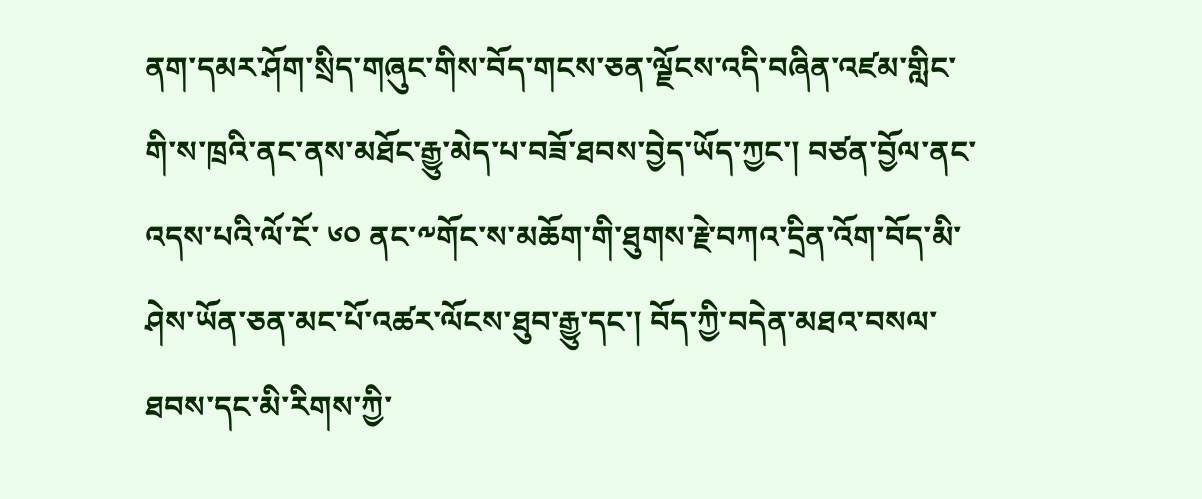ནག་དམར་ཤོག་སྲིད་གཞུང་གིས་བོད་གངས་ཅན་ལྗོངས་འདི་བཞིན་འཛམ་གླིང་གི་ས་ཁྲའི་ནང་ནས་མཐོང་རྒྱུ་མེད་པ་བཟོ་ཐབས་བྱེད་ཡོད་ཀྱང་། བཙན་བྱོལ་ནང་འདས་པའི་ལོ་ངོ་ ༦༠ ནང་༸གོང་ས་མཆོག་གི་ཐུགས་རྗེ་བཀའ་དྲིན་འོག་བོད་མི་ཤེས་ཡོན་ཅན་མང་པོ་འཚར་ལོངས་ཐུབ་རྒྱུ་དང་། བོད་ཀྱི་བདེན་མཐའ་བསལ་ཐབས་དང་མི་རིགས་ཀྱི་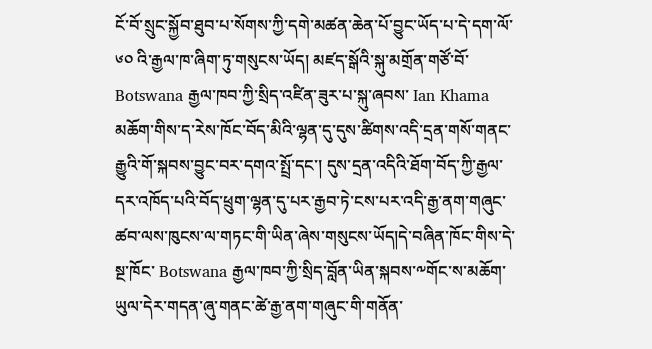ངོ་བོ་སྲུང་སྐྱོབ་ཐུབ་པ་སོགས་ཀྱི་དགེ་མཚན་ཆེན་པོ་བྱུང་ཡོད་པ་དེ་དག་ལོ་ ༦༠ འི་རྒྱལ་ཁ་ཞིག་ཏུ་གསུངས་ཡོད། མཛད་སྒོའི་སྐུ་མགྲོན་གཙོ་བོ་ Botswana རྒྱལ་ཁབ་ཀྱི་སྲིད་འཛིན་ཟུར་པ་སྐུ་ཞབས་ Ian Khama མཆོག་གིས་ད་རེས་ཁོང་བོད་མིའི་ལྷན་དུ་དུས་ཚིགས་འདི་དྲན་གསོ་གནང་རྒྱུའི་གོ་སྐབས་བྱུང་བར་དགའ་སྤྲོ་དང་། དུས་དྲན་འདིའི་ཐོག་བོད་ཀྱི་རྒྱལ་དར་འཁོད་པའི་བོད་ཕྲུག་ལྷན་དུ་པར་རྒྱབ་ཏེ་ངས་པར་འདི་རྒྱ་ནག་གཞུང་ཚབ་ལས་ཁུངས་ལ་གཏང་གི་ཡིན་ཞེས་གསུངས་ཡོད།དེ་བཞིན་ཁོང་གིས་དེ་སྔ་ཁོང་ Botswana རྒྱལ་ཁབ་ཀྱི་སྲིད་བློན་ཡིན་སྐབས་༸གོང་ས་མཆོག་ཡུལ་དེར་གདན་ཞུ་གནང་ཚེ་རྒྱ་ནག་གཞུང་གི་གནོན་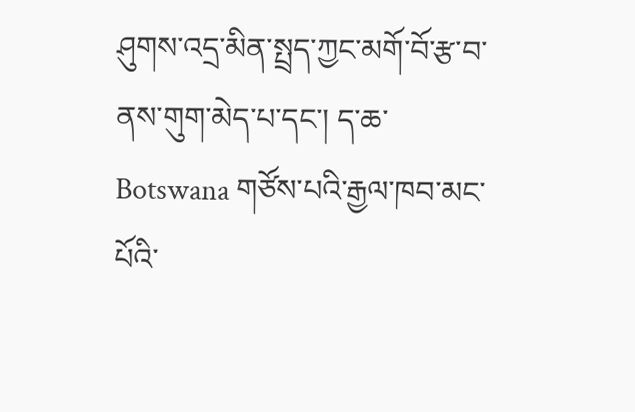ཤུགས་འདྲ་མིན་སྤྲད་ཀྱང་མགོ་བོ་རྩ་བ་ནས་གུག་མེད་པ་དང་། ད་ཆ་ Botswana གཙོས་པའི་རྒྱལ་ཁབ་མང་པོའི་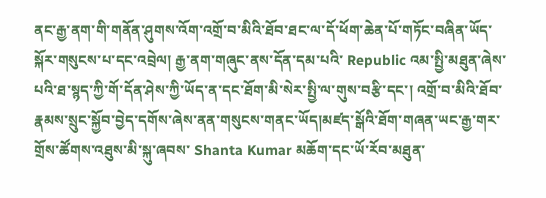ནང་རྒྱ་ནག་གི་གནོན་ཤུགས་འོག་འགྲོ་བ་མིའི་ཐོབ་ཐང་ལ་དོ་ཕོག་ཆེན་པོ་གཏོང་བཞིན་ཡོད་སྐོར་གསུངས་པ་དང་འབྲེལ། རྒྱ་ནག་གཞུང་ནས་དོན་དམ་པའི་ Republic འམ་སྤྱི་མཐུན་ཞེས་པའི་ཐ་སྙད་ཀྱི་གོ་དོན་ཤེས་ཀྱི་ཡོད་ན་དང་ཐོག་མི་སེར་སྤྱི་ལ་གུས་བརྩི་དང་། འགྲོ་བ་མིའི་ཐོབ་རྣམས་སྲུང་སྐྱོབ་བྱེད་དགོས་ཞེས་ནན་གསུངས་གནང་ཡོད།མཛད་སྒོའི་ཐོག་གཞན་ཡང་རྒྱ་གར་གྲོས་ཚོགས་འཐུས་མི་སྐུ་ཞབས་ Shanta Kumar མཆོག་དང་ཡོ་རོབ་མཐུན་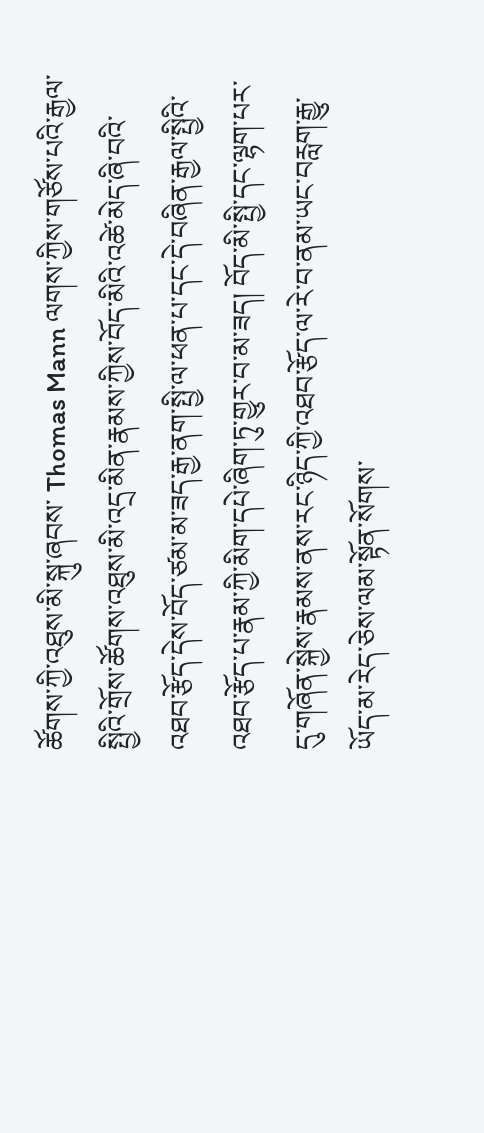ཚོགས་ཀྱི་འཐུས་མི་སྐུ་ཞབས་ Thomas Mann ལགས་ཀྱིས་གཙོས་པའི་རྒྱལ་སྤྱིའི་གྲོས་ཚོགས་འཐུས་མི་འདྲ་མིན་རྣམས་ཀྱིས་བོད་མིའི་འཚེ་མེད་ཞི་བའི་འཐབ་རྩོད་དེས་བོད་ཙམ་མ་ཟད་རྒྱ་ནག་སྤྱི་ལ་ཕན་པ་དང་དེ་བཞིན་རྒྱལ་སྤྱིའི་འཐབ་རྩོད་པ་རྣམ་ཀྱི་མིག་དཔེ་ཞིག་ཏུ་གྱུར་བ་མ་ཟད། བོད་མི་སྤྱི་དང་ལྷག་པར་དུ་གཞོན་སྐྱེས་རྣམས་ནས་རང་ཉིད་ཀྱི་འཐབ་རྩོད་ལ་རེ་བ་ནམ་ཡང་བརླག་རྒྱུ་ཡོད་མ་རེད་ཅེས་ལམ་སྟོན་སོགས་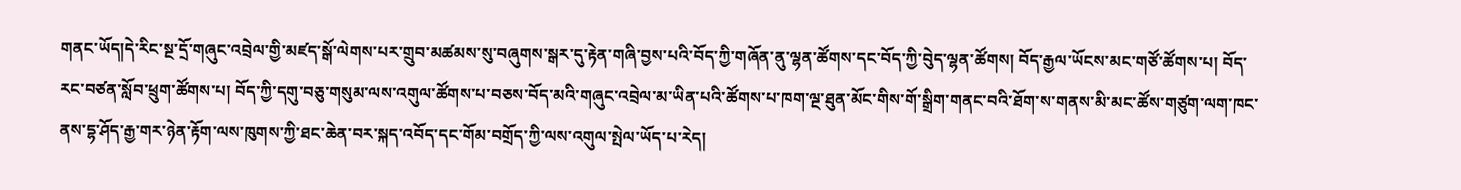གནང་ཡོད།དེ་རིང་སྔ་དྲོ་གཞུང་འབྲེལ་གྱི་མཛད་སྒོ་ལེགས་པར་གྲུབ་མཚམས་སུ་བཞུགས་སྒར་དུ་རྟེན་གཞི་བྱས་པའི་བོད་ཀྱི་གཞོན་ནུ་ལྷན་ཚོགས་དང་བོད་ཀྱི་བེུད་ལྷན་ཚོགས། བོད་རྒྱལ་ཡོངས་མང་གཙོ་ཚོགས་པ། བོད་རང་བཙན་སློབ་ཕྲུག་ཚོགས་པ། བོད་ཀྱི་དགུ་བཅུ་གསུམ་ལས་འགུལ་ཚོགས་པ་བཅས་བོད་མའི་གཞུང་འབྲེལ་མ་ཡིན་པའི་ཚོགས་པ་ཁག་ལྔ་ཐུན་མོང་གིས་གོ་སྒྲིག་གནང་བའི་ཐོག་ས་གནས་མི་མང་ཚོས་གཙུག་ལག་ཁང་ནས་དྷ་ཤོད་རྒྱ་གར་ཉེན་རྟོག་ལས་ཁུགས་ཀྱི་ཐང་ཆེན་བར་སྐད་འབོད་དང་གོམ་བགྲོད་ཀྱི་ལས་འགུལ་སྤེལ་ཡོད་པ་རེད།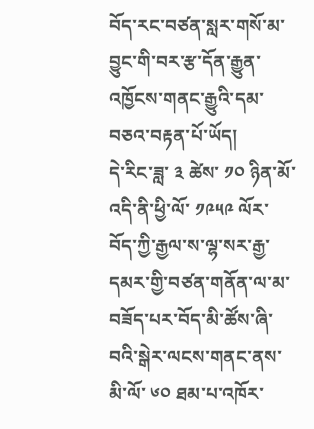བོད་རང་བཙན་སླར་གསོ་མ་བྱུང་གི་བར་རྩ་དོན་རྒྱུན་འཁྱོངས་གནང་རྒྱུའི་དམ་བཅའ་བརྟན་པོ་ཡོད།
དེ་རིང་ཟླ་ ༣ ཚེས་ ༡༠ ཉིན་མོ་འདི་ནི་ཕྱི་ལོ་ ༡༩༥༩ ལོར་བོད་ཀྱི་རྒྱལ་ས་ལྷ་སར་རྒྱ་དམར་གྱི་བཙན་གནོན་ལ་མ་བཟོད་པར་བོད་མི་ཚོས་ཞི་བའི་སྒེར་ལངས་གནང་ནས་མི་ལོ་ ༦༠ ཐམ་པ་འཁོར་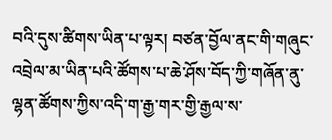བའི་དུས་ཚིགས་ཡིན་པ་ལྟར། བཙན་བྱོལ་ནང་གི་གཞུང་འབྲེལ་མ་ཡིན་པའི་ཚོགས་པ་ཆེ་ཤོས་བོད་ཀྱི་གཞོན་ནུ་ལྷན་ཚོགས་ཀྱིས་འདི་ག་རྒྱ་གར་གྱི་རྒྱལ་ས་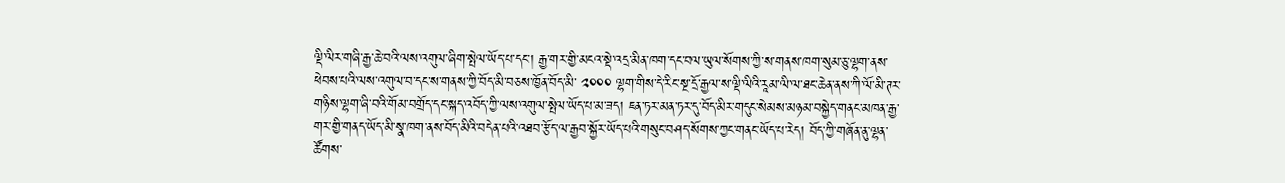ལྡི་ལིར་གཞི་རྒྱ་ཆེ་བའི་ལས་འགུལ་ཞིག་སྤེལ་ཡོད་པ་དང་། རྒྱ་གར་གྱི་མངའ་སྡེ་འདྲ་མིན་ཁག་དང་བལ་ཡུལ་སོགས་ཀྱི་ས་གནས་ཁག་སུམ་ཅུ་ལྷག་ནས་ཕེབས་པའི་ལས་འགུལ་བ་དང་ས་གནས་ཀྱི་བོད་མི་བཅས་ཁྱོན་བོད་མི་ ༢༠༠༠ ལྷག་གིས་དེ་རིང་སྔ་དྲོ་རྒྱལ་ས་ལྡི་ལིའི་རཱམ་ལི་ལ་ཐང་ཆེན་ནས་ཀི་ལོ་མི་ཊར་གཉིས་ལྷག་ཞི་བའི་གོམ་བགྲོད་དང་སྐད་འབོད་ཀྱི་ལས་འགུལ་སྤེལ་ཡོད་པ་མ་ཟད། ཇན་ཏར་མན་ཏར་དུ་བོད་མིར་གདུང་སེམས་མཉམ་བསྐྱེད་གནང་མཁན་རྒྱ་གར་གྱི་གནད་ཡོད་མི་སྣ་ཁག་ནས་བོད་མིའི་བདེན་པའི་འཐབ་རྩོད་ལ་རྒྱབ་སྐྱོར་ཡོད་པའི་གསུང་བཤད་སོགས་ཀྱང་གནང་ཡོད་པ་རེད། བོད་ཀྱི་གཞོན་ནུ་ལྷན་ཚོགས་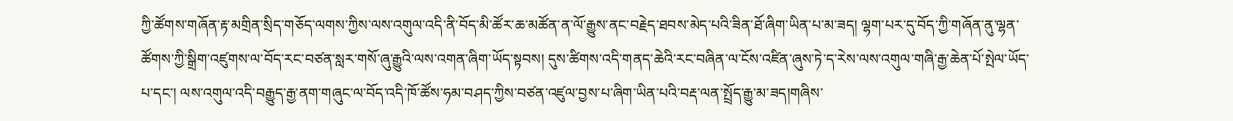ཀྱི་ཚོགས་གཞོན་རྟ་མགྲིན་སྲིད་གཅོད་ལགས་ཀྱིས་ལས་འགུལ་འདི་ནི་བོད་མི་ཚོར་ཆ་མཚོན་ན་ལོ་རྒྱུས་ནང་བརྗེད་ཐབས་མེད་པའི་ཟིན་ཐོ་ཞིག་ཡིན་པ་མ་ཟད། ལྷག་པར་དུ་བོད་ཀྱི་གཞོན་ནུ་ལྷན་ཚོགས་ཀྱི་སྒྲིག་འཛུགས་ལ་བོད་རང་བཙན་སླར་གསོ་ཞུ་རྒྱུའི་ལས་འགན་ཞིག་ཡོད་སྟབས། དུས་ཚིགས་འདི་གནད་ཆེའི་རང་བཞིན་ལ་ངོས་འཛིན་ཞུས་ཏེ་ད་རེས་ལས་འགུལ་གཞི་རྒྱ་ཆེན་པོ་སྤེལ་ཡོད་པ་དང་། ལས་འགུལ་འདི་བརྒྱུད་རྒྱ་ནག་གཞུང་ལ་བོད་འདི་ཁོ་ཚོས་ཧམ་བཤད་ཀྱིས་བཙན་འཛུལ་བྱས་པ་ཞིག་ཡིན་པའི་བརྡ་ལན་སྤྲོད་རྒྱུ་མ་ཟད།གཞིས་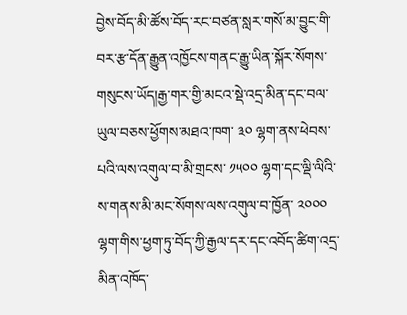བྱེས་བོད་མི་ཚོས་བོད་རང་བཙན་སླར་གསོ་མ་བྱུང་གི་བར་རྩ་དོན་རྒྱུན་འཁྱོངས་གནང་རྒྱུ་ཡིན་སྐོར་སོགས་གསུངས་ཡོད།རྒྱ་གར་གྱི་མངའ་སྡེ་འདྲ་མིན་དང་བལ་ཡུལ་བཅས་ཕྱོགས་མཐའ་ཁག་ ༣༠ ལྷག་ནས་ཕེབས་པའི་ལས་འགུལ་བ་མི་གྲངས་ ༡༥༠༠ ལྷག་དང་ལྡི་ལིའི་ས་གནས་མི་མང་སོགས་ལས་འགུལ་བ་ཁྱོན་ ༢༠༠༠ ལྷག་གིས་ཕྱག་ཏུ་བོད་ཀྱི་རྒྱལ་དར་དང་འབོད་ཚིག་འདྲ་མིན་འཁོད་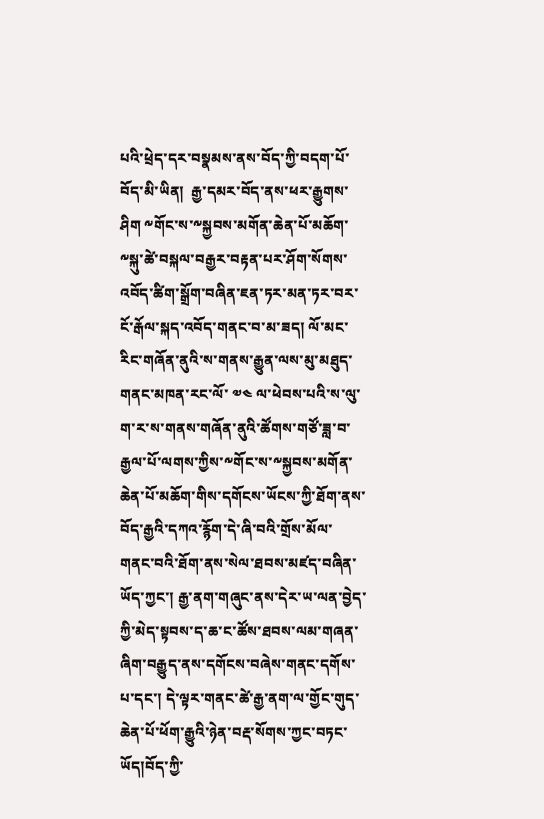པའི་ཕྲེད་དར་བསྣམས་ནས་བོད་ཀྱི་བདག་པོ་བོད་མི་ཡིན།  རྒྱ་དམར་བོད་ནས་ཕར་རྒྱུགས་ཤིག ༸གོང་ས་༸སྐྱབས་མགོན་ཆེན་པོ་མཆོག་༸སྐུ་ཚེ་བསྐལ་བརྒྱར་བརྟན་པར་ཤོག་སོགས་འབོད་ཚིག་སྒྲོག་བཞིན་ཇན་ཏར་མན་ཏར་བར་ངོ་རྒོལ་སྐད་འབོད་གནང་བ་མ་ཟད། ལོ་མང་རིང་གཞོན་ནུའི་ས་གནས་རྒྱུན་ལས་མུ་མཐུད་གནང་མཁན་རང་ལོ་ ༧༤ ལ་ཕེབས་པའི་ས་ལུ་ག་ར་ས་གནས་གཞོན་ནུའི་ཚོགས་གཙོ་ཟླ་བ་རྒྱལ་པོ་ལགས་ཀྱིས་༸གོང་ས་༸སྐྱབས་མགོན་ཆེན་པོ་མཆོག་གིས་དགོངས་ཡོངས་ཀྱི་ཐོག་ནས་བོད་རྒྱའི་དཀའ་རྙོག་དེ་ཞི་བའི་གྲོས་མོལ་གནང་བའི་ཐོག་ནས་སེལ་ཐབས་མཛད་བཞིན་ཡོད་ཀྱང་། རྒྱ་ནག་གཞུང་ནས་དེར་ཡ་ལན་བྱེད་ཀྱི་མེད་སྟབས་ད་ཆ་ང་ཚོས་ཐབས་ལམ་གཞན་ཞིག་བརྒྱུད་ནས་དགོངས་བཞེས་གནང་དགོས་པ་དང་། དེ་ལྟར་གནང་ཚེ་རྒྱ་ནག་ལ་གྱོང་གུད་ཆེན་པོ་ཕོག་རྒྱུའི་ཉེན་བརྡ་སོགས་ཀྱང་བཏང་ཡོད།བོད་ཀྱི་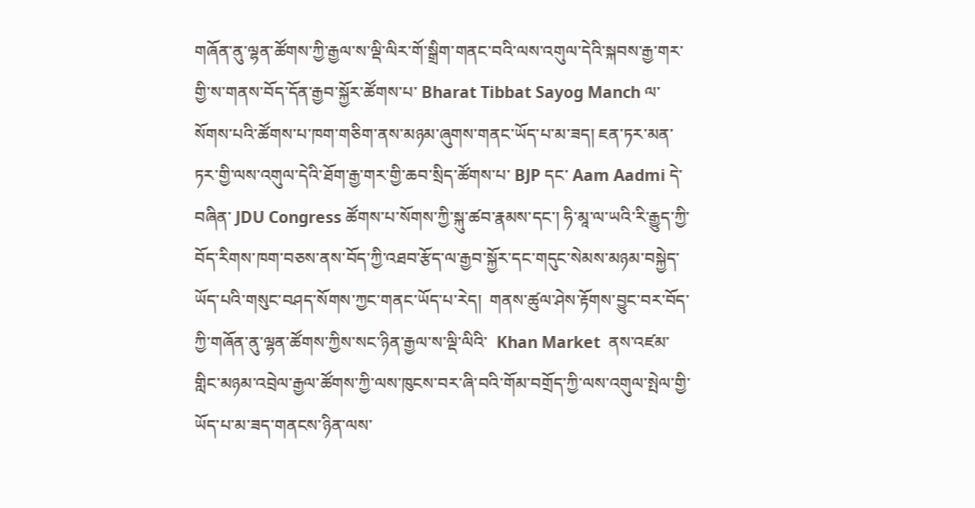གཞོན་ནུ་ལྷན་ཚོགས་ཀྱི་རྒྱལ་ས་ལྡི་ལིར་གོ་སྒྲིག་གནང་བའི་ལས་འགུལ་དེའི་སྐབས་རྒྱ་གར་གྱི་ས་གནས་བོད་དོན་རྒྱབ་སྐྱོར་ཚོགས་པ་ Bharat Tibbat Sayog Manch ལ་སོགས་པའི་ཚོགས་པ་ཁག་གཅིག་ནས་མཉམ་ཞུགས་གནང་ཡོད་པ་མ་ཟད། ཇན་ཏར་མན་ཏར་གྱི་ལས་འགུལ་དེའི་ཐོག་རྒྱ་གར་གྱི་ཆབ་སྲིད་ཚོགས་པ་ BJP དང་ Aam Aadmi དེ་བཞིན་ JDU Congress ཚོགས་པ་སོགས་ཀྱི་སྐུ་ཚབ་རྣམས་དང་། ཧི་མཱ་ལ་ཡའི་རི་རྒྱུད་ཀྱི་བོད་རིགས་ཁག་བཅས་ནས་བོད་ཀྱི་འཐབ་རྩོད་ལ་རྒྱབ་སྐྱོར་དང་གདུང་སེམས་མཉམ་བསྐྱེད་ཡོད་པའི་གསུང་བཤད་སོགས་ཀྱང་གནང་ཡོད་པ་རེད།  གནས་ཚུལ་ཤེས་རྟོགས་བྱུང་བར་བོད་ཀྱི་གཞོན་ནུ་ལྷན་ཚོགས་ཀྱིས་སང་ཉིན་རྒྱལ་ས་ལྡི་ལིའི་  Khan Market  ནས་འཛམ་གླིང་མཉམ་འབྲེལ་རྒྱལ་ཚོགས་ཀྱི་ལས་ཁུངས་བར་ཞི་བའི་གོམ་བགྲོད་ཀྱི་ལས་འགུལ་སྤེལ་གྱི་ཡོད་པ་མ་ཟད་གནངས་ཉིན་ལས་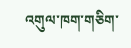འགུལ་ཁག་གཅིག་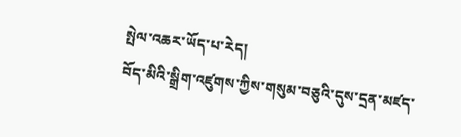སྤེལ་འཆར་ཡོད་པ་རེད།
བོད་མིའི་སྒྲིག་འཛུགས་ཀྱིས་གསུམ་བཅུའི་དུས་དྲན་མཛད་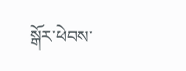སྒོར་ཕེབས་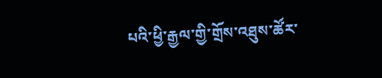པའི་ཕྱི་རྒྱལ་གྱི་གྲོས་འཐུས་ཚོར་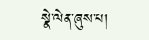སྣེ་ལེན་ཞུས་པ།